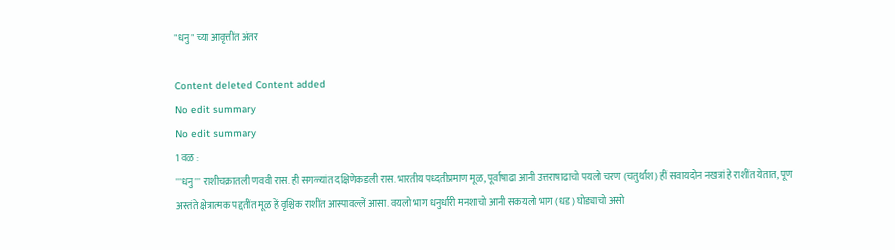"धनु" च्या आवृत्तींत अंतर

Content deleted Content added
No edit summary
No edit summary
1 वळ :
'''धनु''' राशीचक्रातली णववी रास. ही सगळ्यांत दक्षिणेकडली रास. भारतीय पध्दतीप्रमाण मूळ, पूर्वाषाढा आनी उत्तराषाढाचो पयलो चरण (चतुर्थांश) हीं सवायदोन नखत्रां हे राशींत येतात, पूण अस्तंते क्षेत्रात्मक पद्दतींत मूळ हें वृश्चिक राशींत आस्पावल्लें आसा. वयलो भाग धनुर्धारी मनशाचो आनी सकयलो भाग (धड) घोड्याचो असो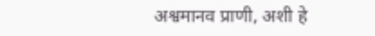अश्वमानव प्राणी, अशी हे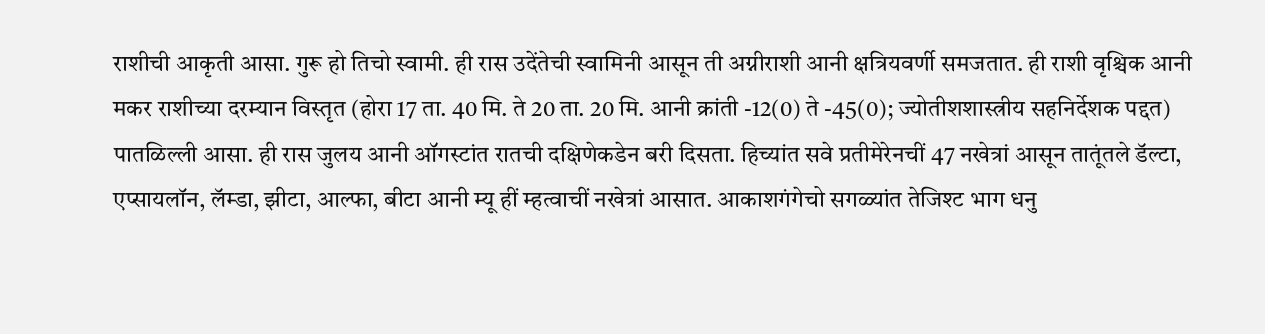राशीची आकृती आसा. गुरू हो तिचो स्वामी. ही रास उदेंतेची स्वामिनी आसून ती अग्नीराशी आनी क्षत्रियवर्णी समजतात. ही राशी वृश्चिक आनी मकर राशीच्या दरम्यान विस्तृत (होरा 17 ता. 40 मि. ते 20 ता. 20 मि. आनी क्रांती -12(0) ते -45(0); ज्योतीशशास्त्रीय सहनिर्देशक पद्दत) पातळिल्ली आसा. ही रास जुलय आनी ऑगस्टांत रातची दक्षिणेकडेन बरी दिसता. हिच्यांत सवे प्रतीमेरेनचीं 47 नखेत्रां आसून तातूंतले डॅल्टा, एप्सायलॉन, लॅम्डा, झीटा, आल्फा, बीटा आनी म्यू हीं म्हत्वाचीं नखेत्रां आसात. आकाशगंगेचो सगळ्यांत तेजिश्ट भाग धनु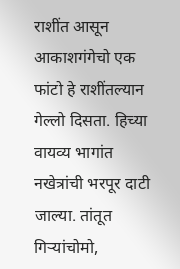राशींत आसून आकाशगंगेचो एक फांटो हे राशींतल्यान गेल्लो दिसता. हिच्या वायव्य भागांत नखेत्रांची भरपूर दाटी जाल्या. तांतूत गिऱ्यांचोमो,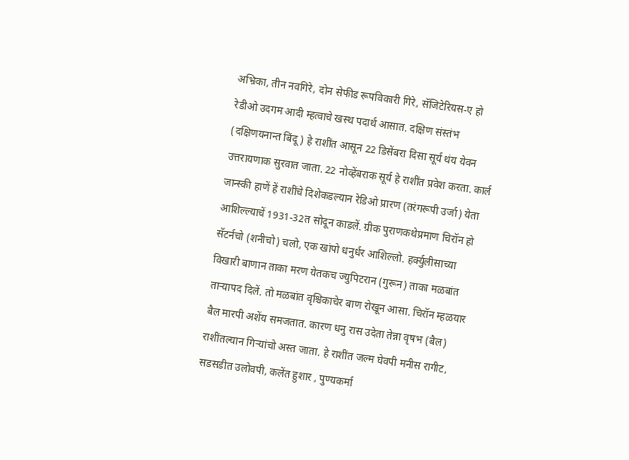अभ्रिका, तीन नवगिरे, दोन सेफीड रूपविकारी गिरे, सॅजिटेरियस-ए हो रेडीओ उदगम आदी म्हत्वाचे खस्थ पदार्थ आसात. दक्षिण संस्तंभ (दक्षिणयनान्त बिंदू) हे राशींत आसून 22 डिसेंबरा दिसा सूर्य थंय येवन उत्तरायणाक सुरवात जाता. 22 नोव्हेंबराक सूर्य हे राशींत प्रवेश करता. कार्ल जान्स्की हाणें हें राशींचे दिशेकडल्यान रेडिओ प्रारण (तरंगरूपी उर्जा) येता आशिल्ल्याचें 1931-32त सोदून काडलें. ग्रीक पुराणकथेप्रमाण चिरॉन हो सॅटर्नचो (शनीचो) चलो, एक खांपो धनुर्धर आशिल्लो. हर्क्युलीसाच्या विखारी बाणान ताका मरण येतकच ज्युपिटरान (गुरून) ताका मळबांत ताऱ्यापद दिलें. तो मळबांत वृश्चिकाचेर बाण रोखून आसा. चिरॉन म्हळयार बैल मारपी अशेंय समजतात. कारण धनु रास उदेता तेन्ना वृषभ (बैल) राशींतल्यान गिऱ्यांचो अस्त जाता. हे राशींत जल्म घेवपी मनीस रागीट, सडसडीत उलोवपी, कलेंत हुशार , पुण्यकर्मा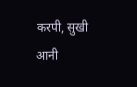करपी, सुखी आनी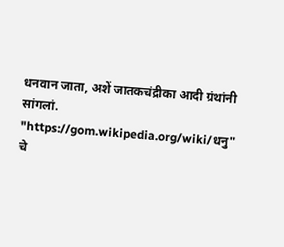धनवान जाता, अशें जातकचंद्रीका आदी ग्रंथांनी सांगलां.
"https://gom.wikipedia.org/wiki/धनु" चे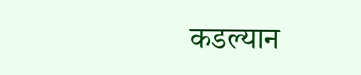कडल्यान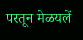परतून मेळयलें